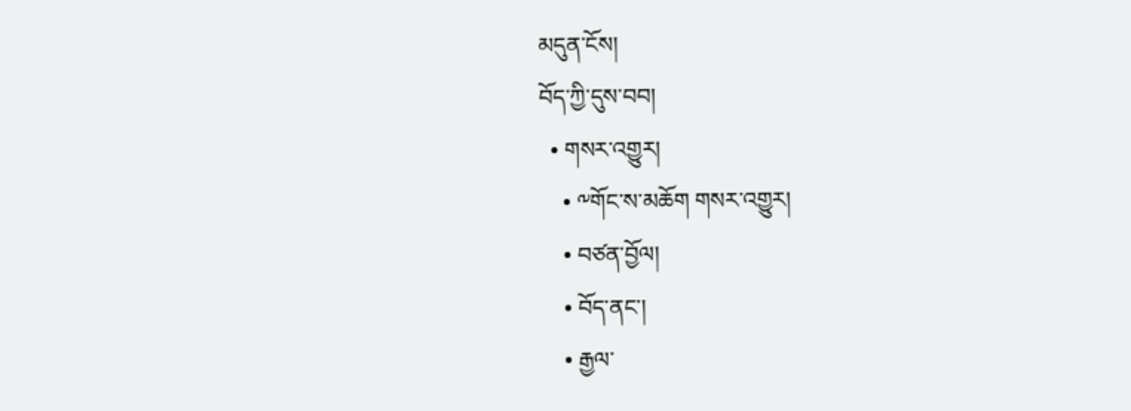མདུན་ངོས།
བོད་ཀྱི་དུས་བབ།
  • གསར་འགྱུར།
    • ༸གོང་ས་མཆོག གསར་འགྱུར།
    • བཙན་བྱོལ།
    • བོད་ནང་།
    • རྒྱལ་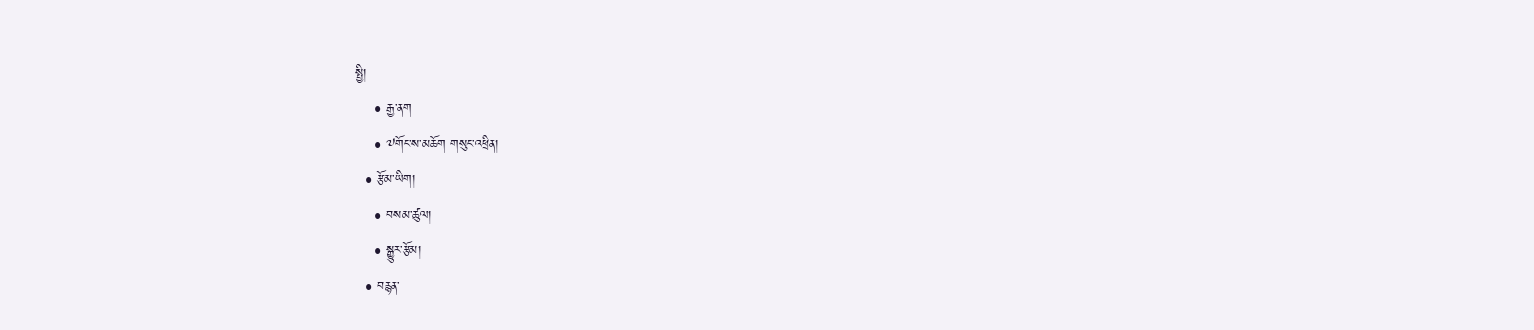སྤྱི།
    • རྒྱ་ནག
    • ༧གོང་ས་མཆོག གསུང་འཕྲིན།
  • རྩོམ་ཡིག།
    • བསམ་ཚུལ།
    • སྒྱུར་རྩོམ།
  • བརྙན་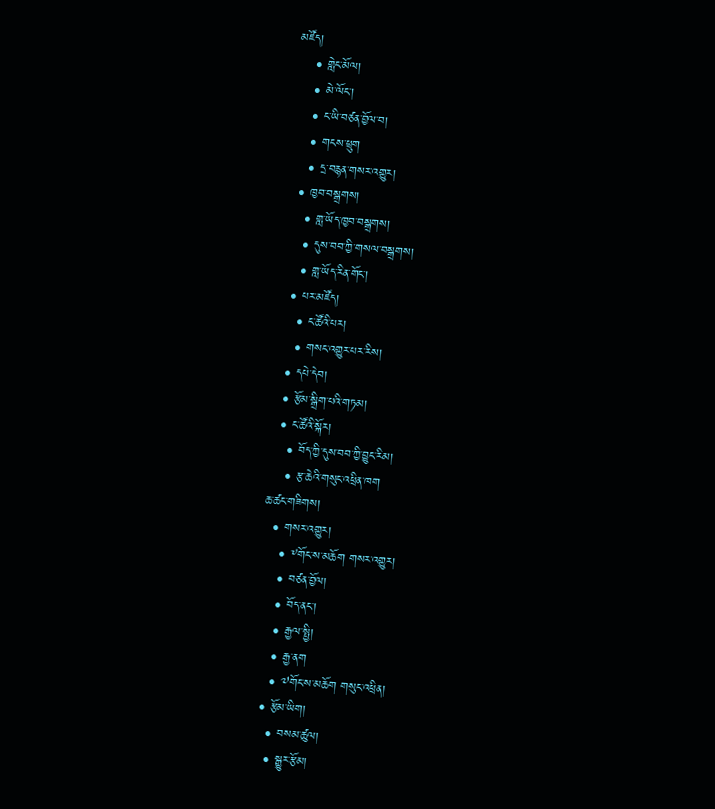མཛོད།
    • གླེང་མོལ།
    • མེ་ལོང་།
    • ང་ཡི་བཙན་བྱོལ་བ།
    • གངས་ཕྲུག
    • དྲ་བརྙན་གསར་འགྱུར།
  • ཁྱབ་བསྒྲགས།
    • གླ་ཡོད་ཁྱབ་བསྒྲགས།
    • དུས་བབ་ཀྱི་གསལ་བསྒྲགས།
    • གླ་ཡོད་རིན་གོང་།
  • པར་མཛོད།
    • ང་ཚོའི་པར།
    • གསང་འགྱུར་པར་རིས།
  • དཔེ་དེབ།
  • རྩོམ་སྒྲིག་པའི་གཏམ།
  • ང་ཚོའི་སྐོར།
    • བོད་ཀྱི་དུས་བབ་ཀྱི་བྱུང་རིམ།
    • རྩ་ཆེའི་གསུང་འཕྲིན་ཁག
ཆ་ཚང་གཟིགས།
  • གསར་འགྱུར།
    • ༸གོང་ས་མཆོག གསར་འགྱུར།
    • བཙན་བྱོལ།
    • བོད་ནང་།
    • རྒྱལ་སྤྱི།
    • རྒྱ་ནག
    • ༧གོང་ས་མཆོག གསུང་འཕྲིན།
  • རྩོམ་ཡིག།
    • བསམ་ཚུལ།
    • སྒྱུར་རྩོམ།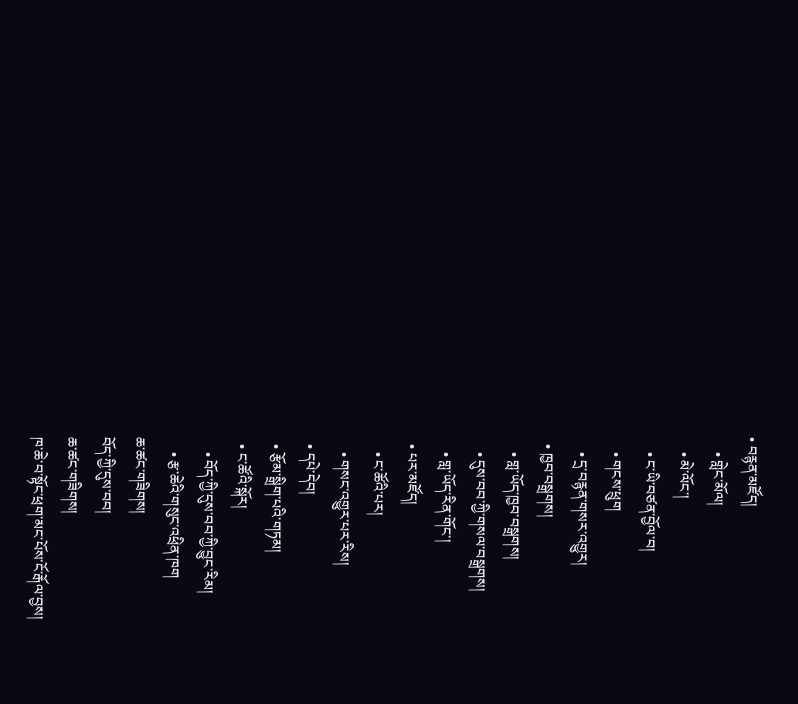• བརྙན་མཛོད།
    • གླེང་མོལ།
    • མེ་ལོང་།
    • ང་ཡི་བཙན་བྱོལ་བ།
    • གངས་ཕྲུག
    • དྲ་བརྙན་གསར་འགྱུར།
  • ཁྱབ་བསྒྲགས།
    • གླ་ཡོད་ཁྱབ་བསྒྲགས།
    • དུས་བབ་ཀྱི་གསལ་བསྒྲགས།
    • གླ་ཡོད་རིན་གོང་།
  • པར་མཛོད།
    • ང་ཚོའི་པར།
    • གསང་འགྱུར་པར་རིས།
  • དཔེ་དེབ།
  • རྩོམ་སྒྲིག་པའི་གཏམ།
  • ང་ཚོའི་སྐོར།
    • བོད་ཀྱི་དུས་བབ་ཀྱི་བྱུང་རིམ།
    • རྩ་ཆེའི་གསུང་འཕྲིན་ཁག
ཆ་ཚང་གཟིགས།
བོད་ཀྱི་དུས་བབ།
ཆ་ཚང་གཟིགས།
ཁ་ཆེ་བ་སྟོང་ཕྲག་མང་པོས་ངོ་རྒོལ་བྱས།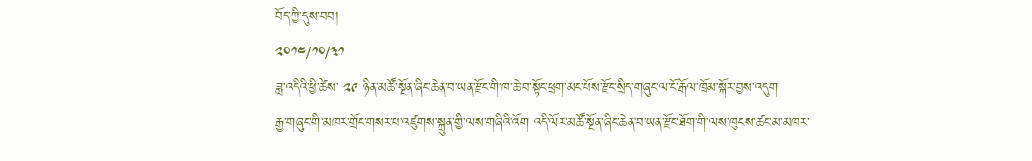བོད་ཀྱི་དུས་བབ།
༢༠༡༤/༡༠/༣༡
ཟླ་འདིའི་ཕྱི་ཚེས་ ༢༩ ཉིན་མཚོ་སྔོན་ཞིང་ཆེན་བ་ཡན་རྫོང་གི་ཁ་ཆེ་བ་སྟོང་ཕྲག་མང་པོས་རྫོང་སྲིད་གཞུང་ལ་ངོ་རྒོལ་ཁྲོམ་སྐོར་བྱས་འདུག
རྒྱ་གཞུང་གི་མཁར་གྲོང་གསར་པ་འཛུགས་སྐྲུན་གྱི་ལས་གཞིའི་འོག འདི་ལོར་མཚོ་སྔོན་ཞིང་ཆེན་བ་ཡན་རྫོང་ཐོག་གི་ལས་ཁུངས་ཚང་མ་མཁར་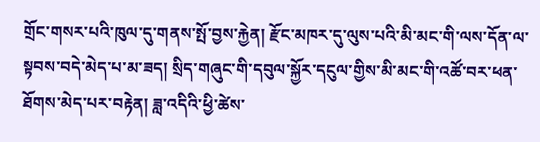གྲོང་གསར་པའི་ཁུལ་དུ་གནས་སྤོ་བྱས་རྐྱེན། རྫོང་མཁར་དུ་ལུས་པའི་མི་མང་གི་ལས་དོན་ལ་སྟབས་བདེ་མེད་པ་མ་ཟད། སྲིད་གཞུང་གི་དབུལ་སྐྱོར་དངུལ་གྱིས་མི་མང་གི་འཚོ་བར་ཕན་ཐོགས་མེད་པར་བརྟེན། ཟླ་འདིའི་ཕྱི་ཚེས་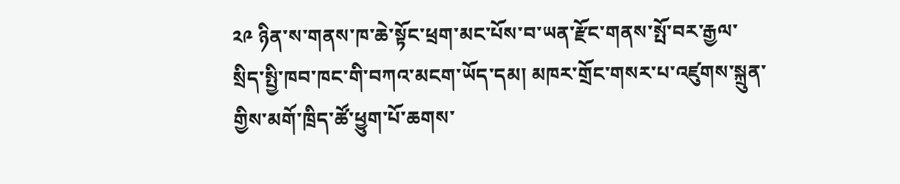༢༩ ཉིན་ས་གནས་ཁ་ཆེ་སྟོང་ཕྲག་མང་པོས་བ་ཡན་རྫོང་གནས་སྤོ་བར་རྒྱལ་སྲིད་སྤྱི་ཁབ་ཁང་གི་བཀའ་མངག་ཡོད་དམ། མཁར་གྲོང་གསར་པ་འཛུགས་སྐྲུན་གྱིས་མགོ་ཁྲིད་ཚོ་ཕྱུག་པོ་ཆགས་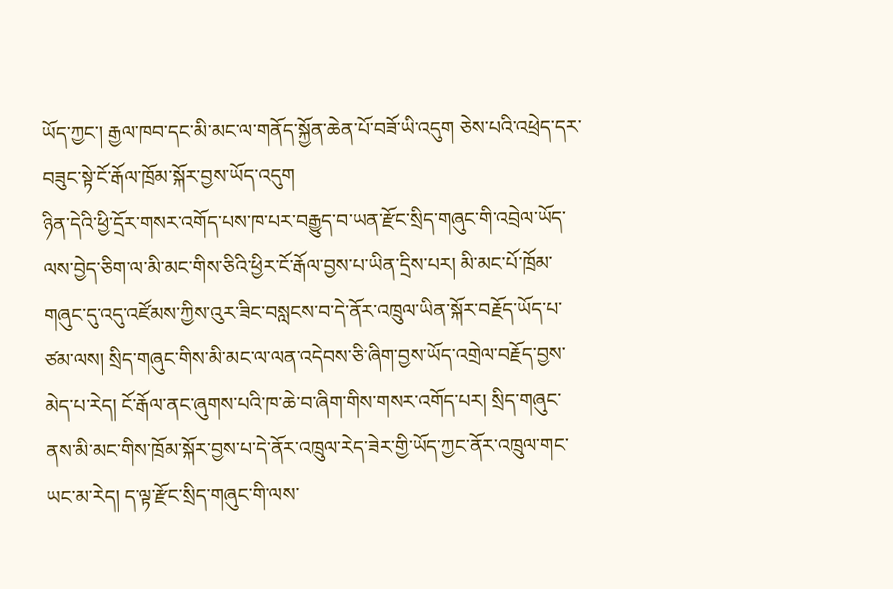ཡོད་ཀྱང་། རྒྱལ་ཁབ་དང་མི་མང་ལ་གནོད་སྐྱོན་ཆེན་པོ་བཟོ་ཡི་འདུག ཅེས་པའི་འཕྲེད་དར་བཟུང་སྟེ་ངོ་རྒོལ་ཁྲོམ་སྐོར་བྱས་ཡོད་འདུག
ཉིན་དེའི་ཕྱི་དྲོར་གསར་འགོད་པས་ཁ་པར་བརྒྱུད་བ་ཡན་རྫོང་སྲིད་གཞུང་གི་འབྲེལ་ཡོད་ལས་བྱེད་ཅིག་ལ་མི་མང་གིས་ཅིའི་ཕྱིར་ངོ་རྒོལ་བྱས་པ་ཡིན་དྲིས་པར། མི་མང་པོ་ཁྲོམ་གཞུང་དུ་འདུ་འཛོམས་ཀྱིས་འུར་ཟིང་བསླངས་བ་དེ་ནོར་འཁྲུལ་ཡིན་སྐོར་བརྗོད་ཡོད་པ་ཙམ་ལས། སྲིད་གཞུང་གིས་མི་མང་ལ་ལན་འདེབས་ཅི་ཞིག་བྱས་ཡོད་འགྲེལ་བརྗོད་བྱས་མེད་པ་རེད། ངོ་རྒོལ་ནང་ཞུགས་པའི་ཁ་ཆེ་བ་ཞིག་གིས་གསར་འགོད་པར། སྲིད་གཞུང་ནས་མི་མང་གིས་ཁྲོམ་སྐོར་བྱས་པ་དེ་ནོར་འཁྲུལ་རེད་ཟེར་གྱི་ཡོད་ཀྱང་ནོར་འཁྲུལ་གང་ཡང་མ་རེད། ད་ལྟ་རྫོང་སྲིད་གཞུང་གི་ལས་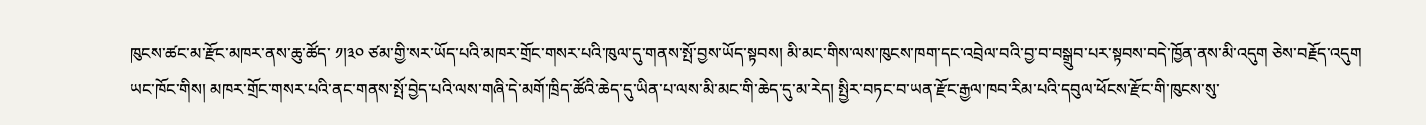ཁུངས་ཚང་མ་རྫོང་མཁར་ནས་ཆུ་ཚོད་ ༡།༣༠ ཙམ་གྱི་སར་ཡོད་པའི་མཁར་གྲོང་གསར་པའི་ཁུལ་དུ་གནས་སྤོ་བྱས་ཡོད་སྟབས། མི་མང་གིས་ལས་ཁུངས་ཁག་དང་འབྲེལ་བའི་བྱ་བ་བསྒྲུབ་པར་སྟབས་བདེ་ཁྱོན་ནས་མི་འདུག ཅེས་བརྗོད་འདུག
ཡང་ཁོང་གིས། མཁར་གྲོང་གསར་པའི་ནང་གནས་སྤོ་བྱེད་པའི་ལས་གཞི་དེ་མགོ་ཁྲིད་ཚོའི་ཆེད་དུ་ཡིན་པ་ལས་མི་མང་གི་ཆེད་དུ་མ་རེད། སྤྱིར་བཏང་བ་ཡན་རྫོང་རྒྱལ་ཁབ་རིམ་པའི་དབུལ་ཕོངས་རྫོང་གི་ཁུངས་སུ་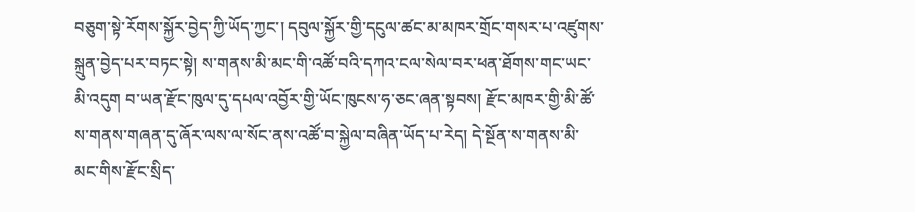བཅུག་སྟེ་རོགས་སྐྱོར་བྱེད་ཀྱི་ཡོད་ཀྱང་། དབུལ་སྐྱོར་གྱི་དངུལ་ཚང་མ་མཁར་གྲོང་གསར་པ་འཛུགས་སྐྲུན་བྱེད་པར་བཏང་སྟེ། ས་གནས་མི་མང་གི་འཚོ་བའི་དཀའ་ངལ་སེལ་བར་ཕན་ཐོགས་གང་ཡང་མི་འདུག བ་ཡན་རྫོང་ཁུལ་དུ་དཔལ་འབྱོར་གྱི་ཡོང་ཁུངས་ཧ་ཅང་ཞན་སྟབས། རྫོང་མཁར་གྱི་མི་ཚོ་ས་གནས་གཞན་དུ་ཞོར་ལས་ལ་སོང་ནས་འཚོ་བ་སྐྱེལ་བཞིན་ཡོད་པ་རེད། དེ་སྔོན་ས་གནས་མི་མང་གིས་རྫོང་སྲིད་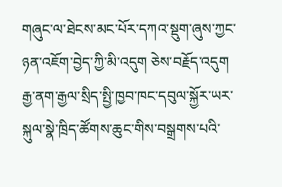གཞུང་ལ་ཐེངས་མང་པོར་དཀའ་སྡུག་ཞུས་ཀྱང་ཉན་འཇོག་བྱེད་ཀྱི་མི་འདུག ཅེས་བརྗོད་འདུག
རྒྱ་ནག་རྒྱལ་སྲིད་སྤྱི་ཁྱབ་ཁང་དབུལ་སྐྱོར་ཡར་སྐུལ་སྣེ་ཁྲིད་ཚོགས་ཆུང་གིས་བསྒྲགས་པའི་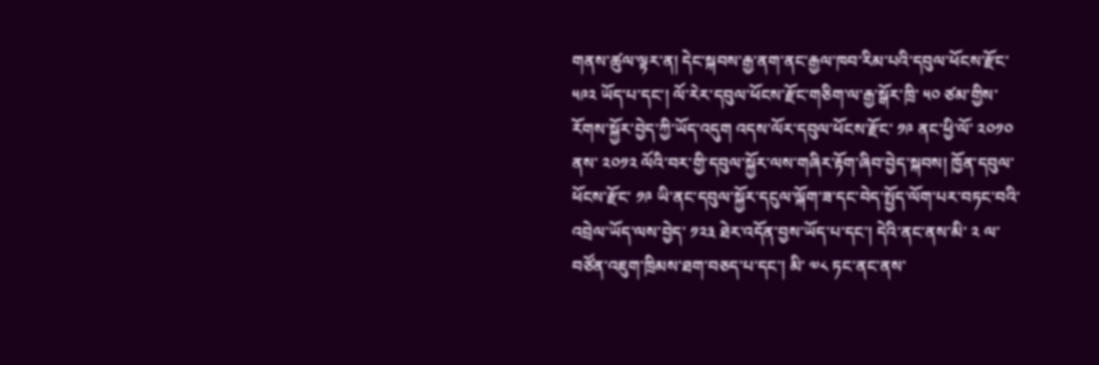གནས་ཚུལ་ལྟར་ན། དེང་སྐབས་རྒྱ་ནག་ནང་རྒྱལ་ཁབ་རིམ་པའི་དབུལ་ཕོངས་རྫོང་ ༥༩༢ ཡོད་པ་དང་། ལོ་རེར་དབུལ་ཕོངས་རྫོང་གཅིག་ལ་རྒྱ་སྒོར་ཁྲི་ ༥༠ ཙམ་གྱིས་རོགས་སྐྱོར་བྱེད་ཀྱི་ཡོད་འདུག འདས་ལོར་དབུལ་ཕོངས་རྫོང་ ༡༩ ནང་ཕྱི་ལོ་ ༢༠༡༠ ནས་ ༢༠༡༢ ལོའི་བར་གྱི་དབུལ་སྐྱོར་ལས་གཞིར་རྟོག་ཞིབ་བྱེད་སྐབས། ཁྱོན་དབུལ་ཕོངས་རྫོང་ ༡༩ ཡི་ནང་དབུལ་སྐྱོར་དངུལ་ལྐོག་ཟ་དང་བེད་སྤྱོད་ལོག་པར་བཏང་བའི་འབྲེལ་ཡོད་ལས་བྱེད་ ༡༢༣ ཐེར་འདོན་བྱས་ཡོད་པ་དང་། དེའི་ནང་ནས་མི་ ༢ ལ་བཙོན་འཇུག་ཁྲིམས་ཐག་བཅད་པ་དང་། མི་ ༧༨ ཏང་ནང་ནས་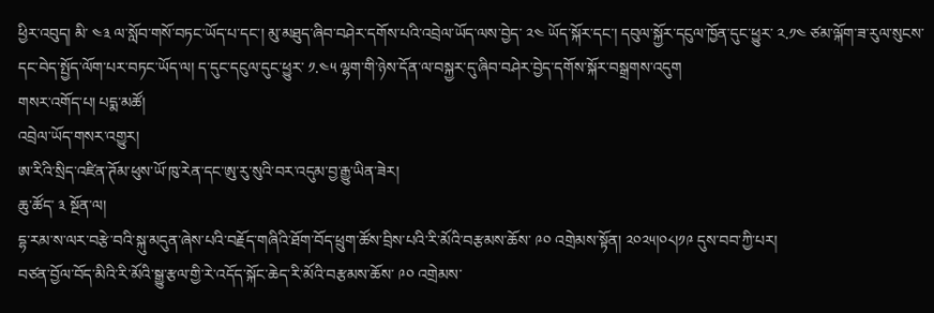ཕྱིར་འབུད། མི་ ༤༣ ལ་སློབ་གསོ་བཏང་ཡོད་པ་དང་། མུ་མཐུད་ཞིབ་བཤེར་དགོས་པའི་འབྲེལ་ཡོད་ལས་བྱེད་ ༢༤ ཡོད་སྐོར་དང་། དབུལ་སྐྱོར་དངུལ་ཁྱོན་དུང་ཕྱུར་ ༢.༡༤ ཙམ་ལྐོག་ཟ་རུལ་སུངས་དང་བེད་སྤྱོད་ལོག་པར་བཏང་ཡོད་ལ། ད་དུང་དངུལ་དུང་ཕྱུར་ ༡.༤༥ ལྷག་གི་ཉེས་དོན་ལ་བསྐྱར་དུ་ཞིབ་བཤེར་བྱེད་དགོས་སྐོར་བསྒྲགས་འདུག
གསར་འགོད་པ། པདྨ་མཚོ།
འབྲེལ་ཡོད་གསར་འགྱུར།
ཨ་རིའི་སྲིད་འཛིན་ཊོམ་ཕུས་ཡོ་ཁུ་རེན་དང་ཨུ་རུ་སུའི་བར་འདུམ་བྱ་རྒྱུ་ཡིན་ཟེར།
ཆུ་ཚོད་ ༣ སྔོན་ལ།
དྷ་རམ་ས་ལར་བརྩེ་བའི་སྐུ་མདུན་ཞེས་པའི་བརྗོད་གཞིའི་ཐོག་བོད་ཕྲུག་ཚོས་བྲིས་པའི་རི་མོའི་བརྩམས་ཆོས་ ༩༠ འགྲེམས་སྟོན། ༢༠༢༥།༠༨།༡༩ དུས་བབ་ཀྱི་པར།
བཙན་བྱོལ་བོད་མིའི་རི་མོའི་སྒྱུ་རྩལ་གྱི་རེ་འདོད་སྐོང་ཆེད་རི་མོའི་བརྩམས་ཆོས་ ༩༠ འགྲེམས་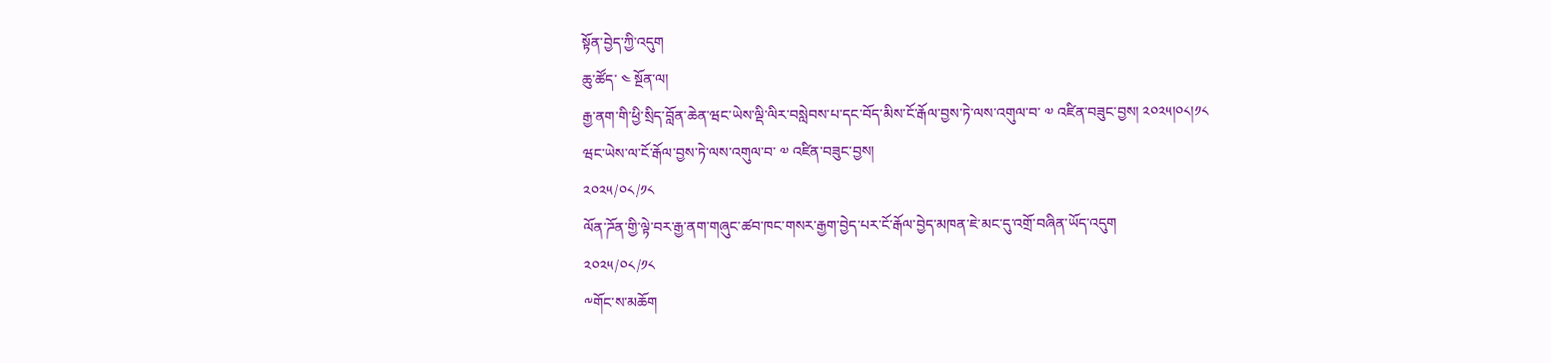སྟོན་བྱེད་ཀྱི་འདུག
ཆུ་ཚོད་ ༤ སྔོན་ལ།
རྒྱ་ནག་གི་ཕྱི་སྲིད་བློན་ཆེན་ཝང་ཡེས་ལྡི་ལིར་བསླེབས་པ་དང་བོད་མིས་ངོ་རྒོལ་བྱས་ཏེ་ལས་འགུལ་བ་ ༧ འཛིན་བཟུང་བྱས། ༢༠༢༥།༠༨།༡༨
ཝང་ཡེས་ལ་ངོ་རྒོལ་བྱས་ཏེ་ལས་འགུལ་བ་ ༧ འཛིན་བཟུང་བྱས།
༢༠༢༥/༠༨/༡༨
ལོན་ཌོན་གྱི་ལྟེ་བར་རྒྱ་ནག་གཞུང་ཚབ་ཁང་གསར་རྒྱག་བྱེད་པར་ངོ་རྒོལ་བྱེད་མཁན་ཇེ་མང་དུ་འགྲོ་བཞིན་ཡོད་འདུག
༢༠༢༥/༠༨/༡༨
༸གོང་ས་མཆོག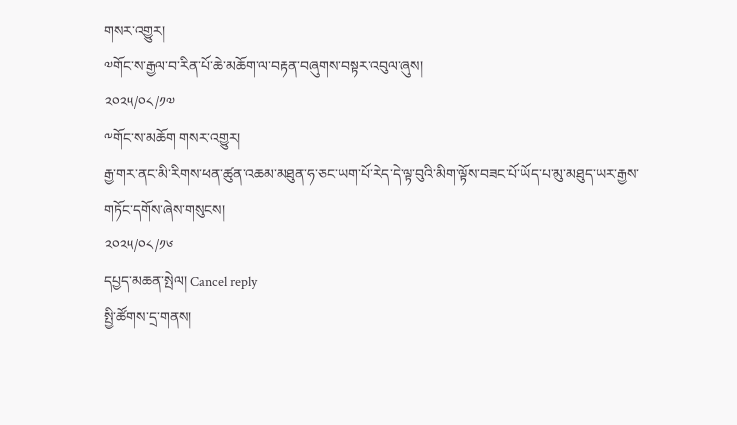གསར་འགྱུར།
༧གོང་ས་རྒྱལ་བ་རིན་པོ་ཆེ་མཆོག་ལ་བརྟན་བཞུགས་བསྟར་འབུལ་ཞུས།
༢༠༢༥/༠༨/༡༧
༸གོང་ས་མཆོག གསར་འགྱུར།
རྒྱ་གར་ནང་མི་རིགས་ཕན་ཚུན་འཆམ་མཐུན་ཧ་ཅང་ཡག་པོ་རེད་དེ་ལྟ་བུའི་མིག་ལྟོས་བཟང་པོ་ཡོད་པ་མུ་མཐུད་ཡར་རྒྱས་གཏོང་དགོས་ཞེས་གསུངས།
༢༠༢༥/༠༨/༡༦
དཔྱད་མཆན་སྤེལ། Cancel reply
སྤྱི་ཚོགས་དྲ་གནས།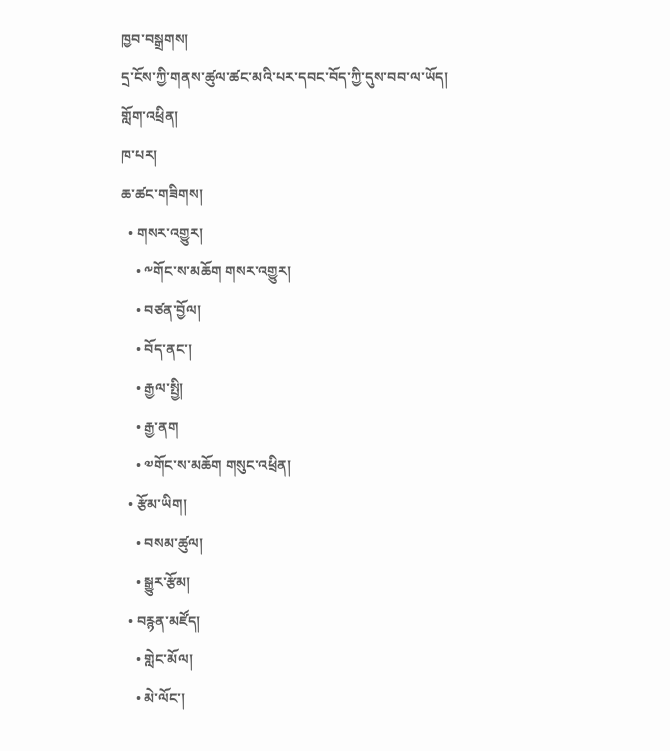ཁྱབ་བསྒྲགས།
དྲ་ངོས་ཀྱི་གནས་ཚུལ་ཚང་མའི་པར་དབང་བོད་ཀྱི་དུས་བབ་ལ་ཡོད།
གློག་འཕྲིན།
ཁ་པར།
ཆ་ཚང་གཟིགས།
  • གསར་འགྱུར།
    • ༸གོང་ས་མཆོག གསར་འགྱུར།
    • བཙན་བྱོལ།
    • བོད་ནང་།
    • རྒྱལ་སྤྱི།
    • རྒྱ་ནག
    • ༧གོང་ས་མཆོག གསུང་འཕྲིན།
  • རྩོམ་ཡིག།
    • བསམ་ཚུལ།
    • སྒྱུར་རྩོམ།
  • བརྙན་མཛོད།
    • གླེང་མོལ།
    • མེ་ལོང་།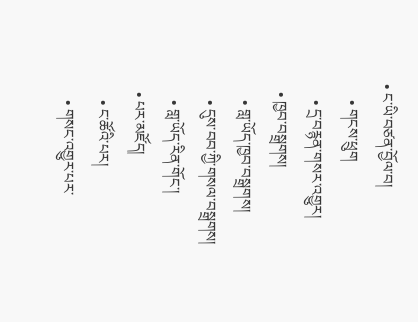• ང་ཡི་བཙན་བྱོལ་བ།
    • གངས་ཕྲུག
    • དྲ་བརྙན་གསར་འགྱུར།
  • ཁྱབ་བསྒྲགས།
    • གླ་ཡོད་ཁྱབ་བསྒྲགས།
    • དུས་བབ་ཀྱི་གསལ་བསྒྲགས།
    • གླ་ཡོད་རིན་གོང་།
  • པར་མཛོད།
    • ང་ཚོའི་པར།
    • གསང་འགྱུར་པར་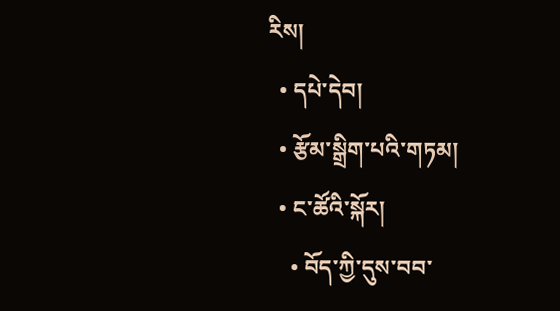རིས།
  • དཔེ་དེབ།
  • རྩོམ་སྒྲིག་པའི་གཏམ།
  • ང་ཚོའི་སྐོར།
    • བོད་ཀྱི་དུས་བབ་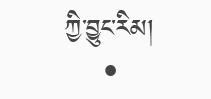ཀྱི་བྱུང་རིམ།
    •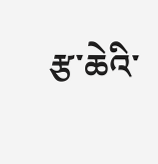རྩ་ཆེའི་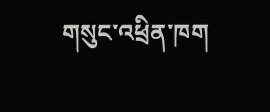གསུང་འཕྲིན་ཁག